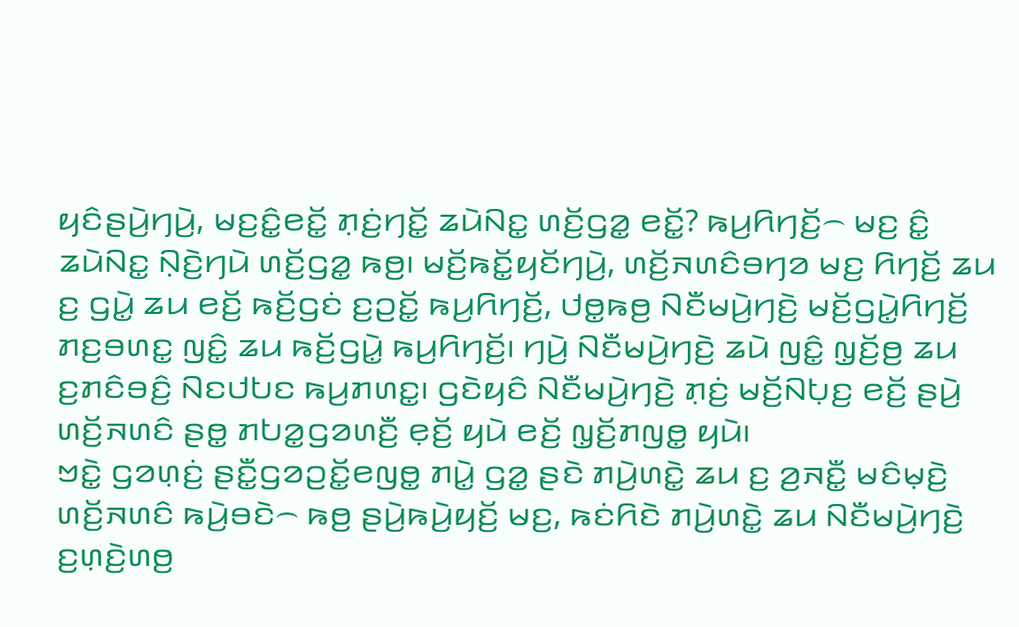ꤟꤢꤨꤔꤣꤧ꤬ꤚꤣꤧ꤬, ꤗꤢ꤬ꤢꤨ꤭ꤕꤢꤩ꤭ ꤊ꤫ꤢꤦ꤬ꤚꤢꤩ꤭ ꤘꤣꤧꤡꤢ꤭ ꤛꤢꤩ꤬ꤞꤤ꤭ ꤕꤢꤩ꤭? ꤒꤣ꤬ꤖꤚꤢꤩ꤬꤮ ꤗꤢ꤬ ꤢꤨ꤭ ꤘꤣꤧꤡꤢ꤭ ꤡ꤫ꤢꤧ꤬ꤚꤣꤧ ꤛꤢꤩ꤬ꤞꤤ꤭ ꤒꤥ꤬꤯ ꤗꤢꤩ꤬ꤒꤢꤩ꤭ꤟꤢꤩꤚꤣꤧ꤬, ꤛꤢꤩ꤬ꤏꤛꤢꤨꤋꤚꤤ ꤗꤢ꤬ ꤖꤚꤢꤩ꤬ ꤘꤣ ꤢ꤬ ꤞꤣꤧ꤭ ꤘꤣ ꤕꤢꤩ꤬ ꤒꤢꤩ꤬ꤞꤢꤦ ꤢ꤬ꤑꤢꤩ꤭ ꤒꤣ꤬ꤖꤚꤢꤩ꤬, ꤓꤥ꤭ꤒꤥ꤬ ꤡꤢꤪꤗꤣꤧ꤬ꤚꤢꤧ꤬ ꤗꤢꤩ꤬ꤞꤣꤧ꤭ꤖꤚꤢꤩ꤬ ꤊꤢ꤬ꤋꤛꤢ꤭ ꤜꤢꤨ꤭ ꤘꤣ ꤒꤢꤩ꤬ꤞꤣꤧ꤭ ꤒꤣ꤬ꤖꤚꤢꤩ꤬꤯ ꤚꤣꤧ꤬ ꤡꤢꤪꤗꤣꤧ꤬ꤚꤢꤧ꤬ ꤘꤣꤧ ꤜꤢꤨ꤭ ꤜ꤫ꤢꤩ꤬ꤥ꤬ ꤘꤣ ꤢ꤬ꤊꤢꤨꤋꤢꤨ꤬ ꤡꤢꤓꤝꤢ ꤒꤣ꤬ꤊꤛꤢ꤭꤯ ꤞꤢꤧꤟꤢꤨ ꤡꤢꤪꤗꤣꤧ꤬ꤚꤢꤧ꤬ ꤊ꤫ꤢꤦ꤬ ꤗꤢꤩ꤬ꤡꤝ꤫ꤢ꤬ ꤕꤢꤩ꤬ ꤔꤣꤧ꤬ ꤛꤢꤩ꤬ꤏꤛꤢꤨ ꤔꤥ꤭ ꤊꤝꤤ꤭ꤞꤤꤛꤢꤪ꤬ ꤕ꤫ꤢꤩ꤬ ꤟꤣꤧ ꤕꤢꤩ꤬ ꤜ꤫ꤢꤩ꤬ꤊꤜꤥ꤭ ꤟꤣꤧ꤯
ꤠꤢꤧ꤭ ꤞꤤꤛ꤫ꤢꤦ꤬ ꤔꤢꤪ꤭ꤞꤤꤑꤢꤩ꤭ꤕꤜꤥ꤭ ꤊꤣꤧ꤭ ꤞꤤ꤭ ꤔꤢꤧ ꤊꤣꤧ꤬ꤛꤢꤧ꤭ ꤘꤣ ꤢ꤬ ꤤ꤬ꤏꤢꤪ꤭ ꤗꤢꤨꤗ꤫ꤢꤧ꤬ ꤛꤢꤩ꤬ꤏꤛꤢꤨ ꤒꤣꤧ꤬ꤋꤢꤧ꤮ ꤒꤥ꤬ ꤔꤣꤧ꤬ꤒꤣꤧ꤬ꤟꤢꤩ꤬ ꤗꤢ꤬, ꤒꤢꤦꤖꤢꤧ ꤊꤣꤧ꤬ꤛꤢꤧ꤭ ꤘꤣ ꤡꤢꤪꤗꤣꤧ꤬ꤚꤢꤧ꤬ ꤢ꤬ꤛ꤫ꤢꤧ꤬ꤛꤥ꤬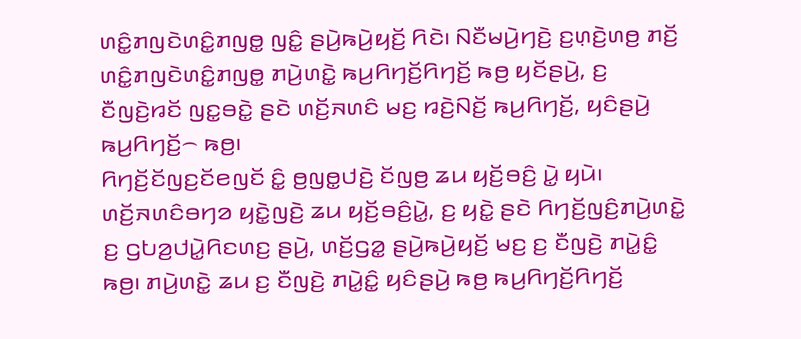ꤛꤢꤨ꤭ꤊꤜꤢꤧꤛꤢꤨ꤭ꤊꤜꤥ꤭ ꤜꤢꤨ꤭ ꤔꤣꤧ꤬ꤒꤣꤧ꤬ꤟꤢꤩ꤬ ꤖꤢꤧ꤯ ꤡꤢꤪꤗꤣꤧ꤬ꤚꤢꤧ꤬ ꤢ꤬ꤛ꤫ꤢꤧ꤬ꤛꤥ꤬ ꤊꤢꤩ꤬ ꤛꤢꤨ꤭ꤊꤜꤢꤧꤛꤢꤨ꤭ꤊꤜꤥ꤭ ꤊꤣꤧ꤬ꤛꤢꤧ꤭ ꤒꤣ꤬ꤖꤚꤢꤩ꤬ꤖꤚꤢꤩ꤬ ꤒꤥ꤬ ꤟꤢꤩꤔꤣꤧ꤬, ꤢ꤬ ꤢꤪꤜꤢꤧ꤬ꤙꤢꤩ ꤜꤢ꤭ꤋꤢꤧ꤭ ꤔꤢꤧ ꤛꤢꤩ꤬ꤏꤛꤢꤨ ꤗꤢ꤬ ꤙꤢꤧ꤬ꤡꤢꤩ꤬ ꤒꤣ꤬ꤖꤚꤢꤩ꤬, ꤟꤢꤨꤔꤣꤧ꤬ ꤒꤣ꤬ꤖꤚꤢꤩ꤬꤮ ꤒꤥ꤬꤯
ꤖꤚꤢꤩ꤬ꤢꤩꤜꤢ꤬ꤢꤩꤕꤜꤢꤩ ꤢꤨ꤭ ꤥ꤬ꤜꤥ꤭ꤓꤢꤧ꤬ ꤢꤩꤜꤥ꤬ ꤘꤣ ꤟꤢꤩ꤬ꤋꤢꤨ꤬ ꤣꤧ꤭ ꤟꤣꤧ꤯ ꤛꤢꤩ꤬ꤏꤛꤢꤨꤋꤚꤤ ꤟꤢꤧ꤭ꤜꤢꤧ꤬ ꤘꤣ ꤟꤢꤩ꤬ꤋꤢꤨ꤬ꤣꤧ꤭, ꤢ꤬ ꤟꤢꤧ꤭ ꤔꤢꤧ ꤖꤚꤢꤩ꤬ꤜꤢꤨ꤬ꤊꤣꤧ꤬ꤛꤢꤧ꤭ ꤢ꤬ ꤞꤝꤤ꤬ꤓꤣꤧ꤭ꤖꤢꤛꤢ꤬ ꤔꤣꤧ꤬, ꤛꤢꤩ꤬ꤞꤤ꤭ ꤔꤣꤧ꤬ꤒꤣꤧ꤬ꤟꤢꤩ꤬ ꤗꤢ꤬ ꤢ꤬ ꤢꤪꤜꤢꤧ꤬ ꤊꤣꤧ꤭ꤢꤨ꤭ ꤒꤥ꤬꤯ ꤊꤣꤧ꤬ꤛꤢꤧ꤭ ꤘꤣ ꤢ꤬ ꤢꤪꤜꤢꤧ꤬ ꤊꤣꤧ꤭ꤢꤨ꤭ ꤟꤢꤨꤔꤣꤧ꤬ ꤒꤥ꤬ ꤒꤣ꤬ꤖꤚꤢꤩ꤬ꤖꤚꤢꤩ꤬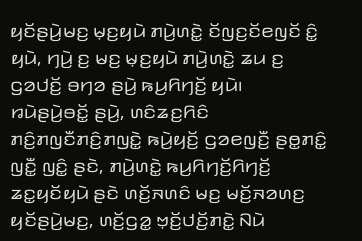ꤟꤢꤩꤔꤣꤧ꤬ꤗꤢ꤬ ꤗ꤫ꤢ꤬ꤟꤣꤧ ꤊꤣꤧ꤬ꤛꤢꤧ꤭ ꤢꤩꤜꤢ꤬ꤢꤩꤕꤜꤢꤩ ꤢꤨ꤭ ꤟꤣꤧ, ꤚꤣꤧ꤬ ꤢ꤬ ꤗꤢ꤬ ꤗ꤫ꤢ꤬ꤟꤣꤧ ꤊꤣꤧ꤬ꤛꤢꤧ꤭ ꤘꤣ ꤢ꤬ ꤞꤤꤓꤢꤩ꤬ ꤋꤚꤤ ꤔꤣꤧ꤬ ꤒꤣ꤬ꤖꤚꤢꤩ꤬ ꤟꤣꤧ꤯
ꤙꤣꤧꤔꤣꤧ꤬ꤋꤢꤩ꤭ ꤔꤣꤧ꤬, ꤛꤢꤨꤘꤢ꤬ꤖꤢꤨ ꤊꤢꤨ꤬ꤊꤜꤢꤪꤊꤢꤨ꤬ꤊꤜꤢꤧ꤭ ꤒꤣꤧ꤬ꤟꤢꤩ꤬ ꤞꤤꤕꤜꤢꤪ꤬ ꤔꤥ꤭ꤊꤢꤨ꤭ ꤜꤢꤪ꤭ ꤜꤢꤨ꤭ ꤔꤢꤧ, ꤊꤣꤧ꤬ꤛꤢꤧ꤭ ꤒꤣ꤬ꤖꤚꤢꤩ꤬ꤖꤚꤢꤩ꤬ ꤘꤢ꤭ꤟꤢꤩꤟꤣꤧ ꤔꤢꤧ ꤛꤢꤩ꤬ꤏꤛꤢꤨ ꤗꤢ꤬ ꤗꤢꤩ꤬ꤏꤤꤛꤢ꤬ ꤟꤢꤩꤔꤣꤧ꤬ꤗꤢ꤬, ꤛꤢꤩ꤬ꤞꤤ꤭ ꤠ꤫ꤢꤩ꤬ꤓꤢꤩ꤬ꤊꤢꤧ꤭ ꤡꤣꤧ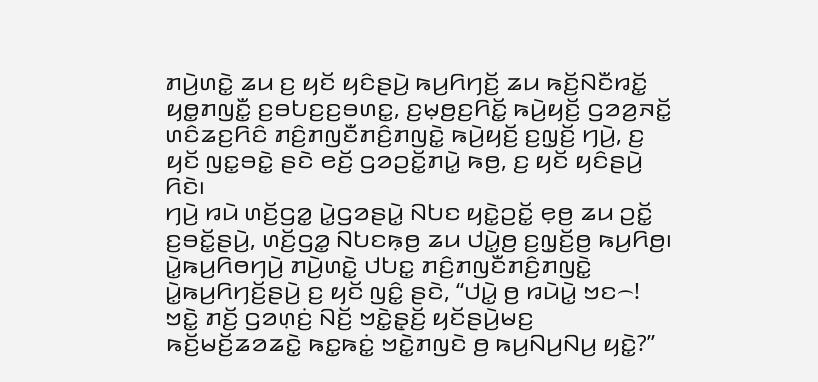ꤊꤣꤧ꤬ꤛꤢꤧ꤭ ꤘꤣ ꤢ꤬ ꤟꤢꤩ ꤟꤢꤨꤔꤣꤧ꤬ ꤒꤣ꤬ꤖꤚꤢꤩ꤬ ꤘꤣ ꤒꤢꤩ꤬ꤡꤢꤪꤙꤢꤩ꤭ ꤟꤥ꤭ꤊꤜꤢꤪ꤭ ꤢ꤬ꤋꤝꤢ꤬ꤢ꤬ꤋꤛꤢ꤭, ꤢ꤬ꤗ꤫ꤥ꤬ꤢ꤬ꤖꤢꤩ꤭ ꤒꤣꤧ꤬ꤟꤢꤩ꤬ ꤞꤤꤤ꤬ꤏꤢꤩ꤭ ꤛꤢꤨꤘꤢ꤬ꤖꤢꤨ ꤊꤢꤨ꤬ꤊꤜꤢꤪꤊꤢꤨ꤬ꤊꤜꤢꤧ꤭ ꤒꤣꤧ꤬ꤟꤢꤩ꤬ ꤢ꤬ꤜ꤫ꤢꤩ꤬ ꤚꤣꤧ꤬, ꤢ꤬ ꤟꤢꤩ ꤜꤢ꤭ꤋꤢꤧ꤭ ꤔꤢꤧ ꤕꤢꤩ꤬ ꤞꤤꤑꤢꤩ꤭ꤊꤣꤧ꤭ ꤒꤥ꤬, ꤢ꤬ ꤟꤢꤩ ꤟꤢꤨꤔꤣꤧ꤬ ꤖꤢꤧ꤯
ꤚꤣꤧ꤬ ꤙꤣꤧ ꤛꤢꤩ꤬ꤞꤤ꤭ ꤣꤧ꤭ꤞꤤꤔꤣꤧ꤭ ꤡꤝꤢ ꤟꤢꤧ꤭ꤑꤢꤩ꤭ ꤕ꤫ꤥ꤬ ꤘꤣ ꤑꤢꤩ꤭ ꤢ꤬ꤋꤢꤩ꤭ꤔꤣꤧ꤬, ꤛꤢꤩ꤬ꤞꤤ꤭ ꤡꤝꤢꤒ꤫ꤥ꤬ ꤘꤣ ꤓꤣꤧ꤭ꤥ꤬ ꤢ꤬ꤜ꤫ꤢꤩ꤬ꤥ꤬ ꤒꤣ꤬ꤖꤥ꤬꤯ ꤣꤧ꤭ꤒꤣ꤬ꤖꤥꤚꤣꤧ꤬ ꤊꤣꤧ꤬ꤛꤢꤧ꤭ ꤓꤝꤢ꤭ ꤊꤢꤨ꤬ꤊꤜꤢꤪꤊꤢꤨ꤬ꤊꤜꤢꤧ꤭ ꤣꤧ꤭ꤒꤣ꤬ꤖꤚꤢꤩ꤬ꤔꤣꤧ꤬ ꤢ꤬ ꤟꤢꤩ ꤜꤢꤨ꤭ ꤔꤢꤧ, “ꤓꤣꤧ꤭ ꤥ꤬ ꤙꤣꤧꤣꤧ꤭ ꤠꤢ꤮! ꤠꤢꤧ꤭ ꤊꤢꤩ꤬ ꤞꤤꤛ꤫ꤢꤦ꤬ ꤡꤢꤩ꤬ ꤠꤢꤧ꤭ꤔ꤫ꤢꤩ꤬ ꤟꤢꤩꤔꤣꤧ꤬ꤗꤢ꤬ ꤒꤢꤩ꤬ꤗꤢꤩ꤬ꤘꤤꤘꤢꤧ꤭ ꤒꤢ꤭ꤒꤢꤦ꤭ ꤠꤢꤧ꤭ꤊꤜꤢꤧ ꤥ꤬ ꤒꤣ꤬ꤡꤣ꤬ꤡꤣ꤬ ꤟꤢꤧ꤭?”